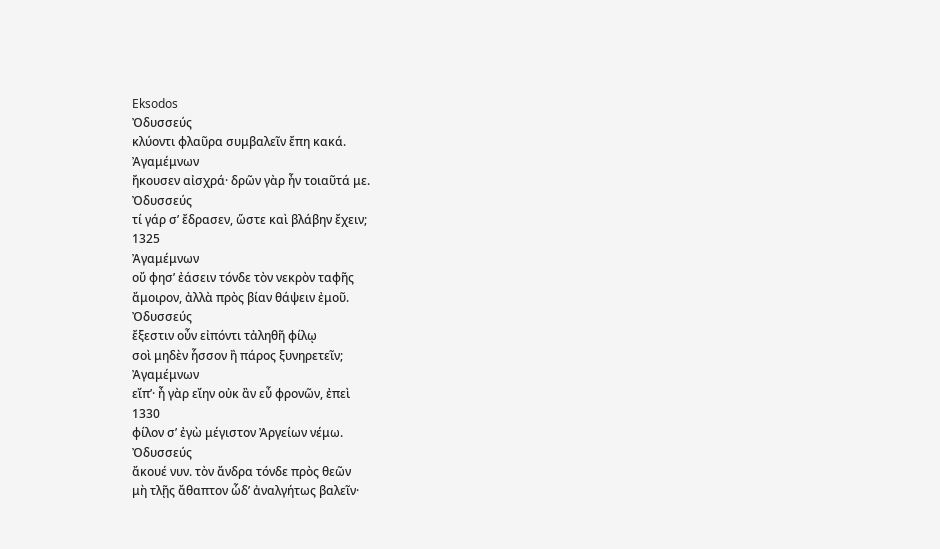Eksodos
Ὀδυσσεύς
κλύοντι φλαῦρα συμβαλεῖν ἔπη κακά.
Ἀγαμέμνων
ἤκουσεν αἰσχρά· δρῶν γὰρ ἦν τοιαῦτά με.
Ὀδυσσεύς
τί γάρ σʼ ἔδρασεν, ὥστε καὶ βλάβην ἔχειν;
1325
Ἀγαμέμνων
οὔ φησʼ ἐάσειν τόνδε τὸν νεκρὸν ταφῆς
ἄμοιρον, ἀλλὰ πρὸς βίαν θάψειν ἐμοῦ.
Ὀδυσσεύς
ἔξεστιν οὖν εἰπόντι τἀληθῆ φίλῳ
σοὶ μηδὲν ἧσσον ἢ πάρος ξυνηρετεῖν;
Ἀγαμέμνων
εἴπʼ· ἦ γὰρ εἴην οὐκ ἂν εὖ φρονῶν, ἐπεὶ
1330
φίλον σʼ ἐγὼ μέγιστον Ἀργείων νέμω.
Ὀδυσσεύς
ἄκουέ νυν. τὸν ἄνδρα τόνδε πρὸς θεῶν
μὴ τλῇς ἄθαπτον ὧδʼ ἀναλγήτως βαλεῖν·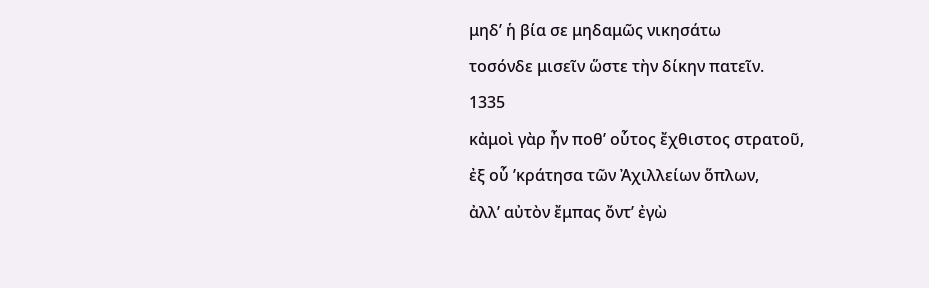μηδʼ ἡ βία σε μηδαμῶς νικησάτω
τοσόνδε μισεῖν ὥστε τὴν δίκην πατεῖν.
1335
κἀμοὶ γὰρ ἦν ποθʼ οὗτος ἔχθιστος στρατοῦ,
ἐξ οὗ ʼκράτησα τῶν Ἀχιλλείων ὅπλων,
ἀλλʼ αὐτὸν ἔμπας ὄντʼ ἐγὼ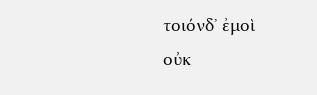τοιόνδʼ ἐμοὶ
οὐκ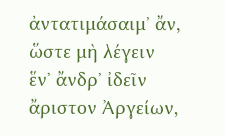ἀντατιμάσαιμʼ ἄν, ὥστε μὴ λέγειν
ἕνʼ ἄνδρʼ ἰδεῖν ἄριστον Ἀργείων,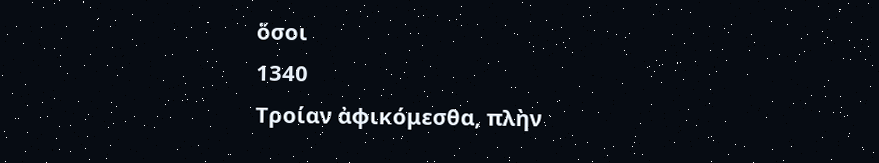ὅσοι
1340
Τροίαν ἀφικόμεσθα, πλὴν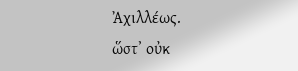Ἀχιλλέως.
ὥστʼ οὐκ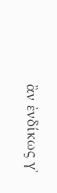ἂν ἐνδίκως γʼ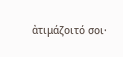ἀτιμάζοιτό σοι·